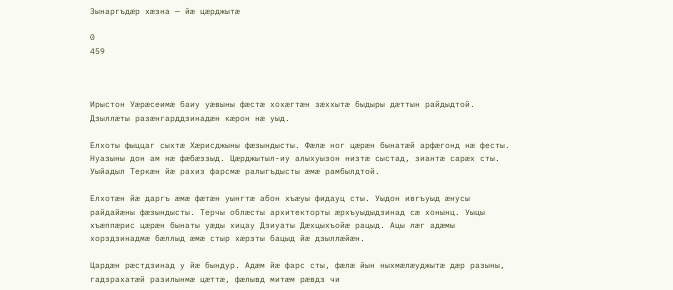Зынаргъдæр хæзна — йæ цæрджытæ

0
459



Ирыстон Уæрæсеимæ баиу уæвыны фæстæ хохæгтæн зæххытæ быдыры дæттын райдыдтой. Дзыллæты разæнгарддзинадæн кæрон нæ уыд.

Елхоты фыццаг сыхтæ Хæрисджыны фæзындысты. Фæлæ ног цæрæн бынатæй арфæгонд нæ фесты. Нуазыны дон ам нæ фæбæззыд. Цæрджытыл-иу алыхуызон низтæ сыстад, зиантæ сарæх сты. Уыйадыл Теркæн йæ рахиз фарсмæ ралыгъдысты æмæ рамбылдтой.

Елхотæн йæ даргъ æмæ фæтæн уынгтæ абон хъæуы фидауц сты. Уыдон ивгъуыд æнусы райдайæны фæзындысты. Терчы облæсты архитекторты æрхъуыдыдзинад сæ хонынц. Уыцы хъæппæрис цæрæн бынаты уæды хицау Дзиуаты Дæхцыхъойæ рацыд. Ацы лæг адæмы хорздзинадмæ бæллыд æмæ стыр хæрзты бацыд йæ дзыллæйæн.

Цардæн рæстдзинад у йæ бындур. Адæм йæ фарс сты, фæлæ йын ныхмæлæуджытæ дæр разыны, гадзрахатæй разилынмæ цæттæ, фæлывд митæм рæвдз чи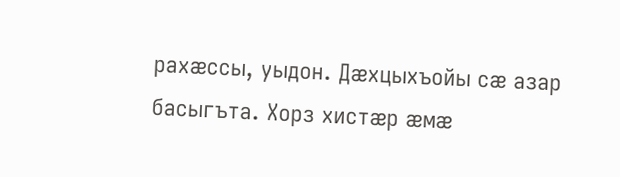рахæссы, уыдон. Дæхцыхъойы сæ азар басыгъта. Хорз хистæр æмæ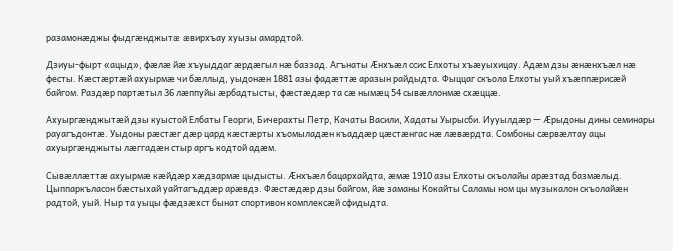разамонæджы фыдгæнджытæ æвирхъау хуызы амардтой.

Дзиуы-фырт «ацыд», фæлæ йæ хъуыддаг æрдæгыл нæ баззад. Агънаты Æнхъæл ссис Елхоты хъæуыхицау. Адæм дзы æнæнхъæл нæ фесты. Кæстæртæй ахуырмæ чи бæллыд, уыдонæн 1881 азы фадæттæ аразын райдыдта. Фыццаг скъола Елхоты уый хъæппæрисæй байгом. Раздæр партæтыл 36 лæппуйы æрбадтысты, фæстæдæр та сæ нымæц 54 сывæллонмæ схæццæ.

Ахуыргæнджытæй дзы куыстой Елбаты Георги, Бичерахты Петр, Качаты Васили, Хадаты Уырысби. Иууылдæр — Æрыдоны дины семинары рауагъдонтæ. Уыдоны рæстæг дæр цард кæстæрты хъомыладæн къаддæр цæстæнгас нæ лæвæрдта. Сомбоны сæрвæлтау ацы ахуыргæнджыты лæггадæн стыр аргъ кодтой адæм.

Сывæллæттæ ахуырмæ кæйдæр хæдзармæ цыдысты. Æнхъæл бацархайдта, æмæ 1910 азы Елхоты скъолайы арæзтад базмæлыд. Цыппаркъласон бæстыхай уайтагъддæр арæвдз. Фæстæдæр дзы байгом, йæ заманы Кокайты Саламы ном цы музыкалон скъолайæн радтой, уый. Ныр та уыцы фæдзæхст бынат спортивон комплексæй сфидыдта.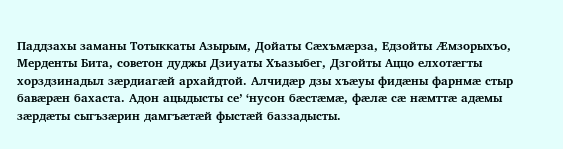Паддзахы заманы Тотыккаты Азырым, Дойаты Сæхъмæрза, Едзойты Æмзорыхъо, Мерденты Бита, советон дуджы Дзиуаты Хъазыбег, Дзгойты Аццо елхотæгты хорздзинадыл зæрдиагæй архайдтой. Алчидæр дзы хъæуы фидæны фарнмæ стыр бавæрæн бахаста. Адон ацыдысты се’ ‘нусон бæстæмæ, фæлæ сæ нæмттæ адæмы зæрдæты сыгъзæрин дамгъæтæй фыстæй баззадысты.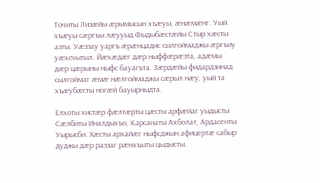Точиты Лизæйы æрымысын хъæуы, æнæмæнг. Уый хъæуы сæргъы лæууыд Фыдыбæстæйы Стыр хæсты азты. Уæззау уаргъ æрæнцадис сылгоймаджы æргъиу уæхсчытыл. Йæхæдæг дæр ныффæрæзта, адæмы дæр цæрыны ныфс бауагъта. Зæрдæйы фидардзинад сылгоймаг æмæ нæлгоймаджы сæрыл нæу, уый та хъæубæсты ногæй бауырныдта.

Елхоты хистæр фæлтæрты цæсты арфæйаг уыдысты Сæлбиты Иналдыхъо, Карсанаты Ахболат, Ардасенты Уырысби. Хæсты архайæг ныфсджын афицертæ сабыр дуджы дæр раззаг рæнхъыты цыдысты.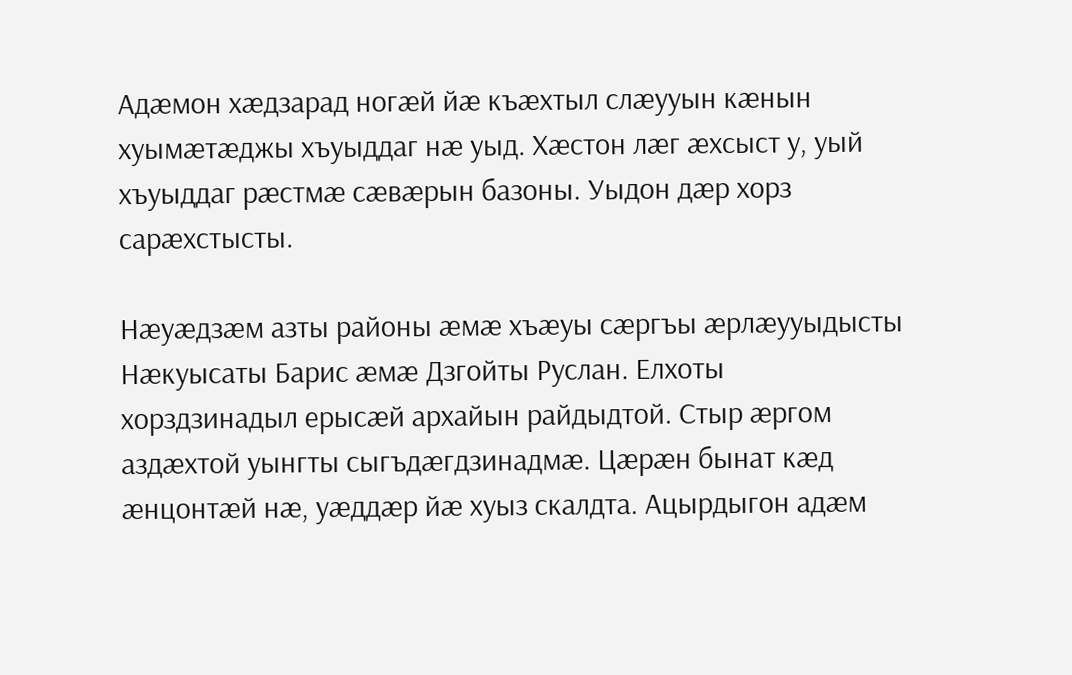Адæмон хæдзарад ногæй йæ къæхтыл слæууын кæнын хуымæтæджы хъуыддаг нæ уыд. Хæстон лæг æхсыст у, уый хъуыддаг рæстмæ сæвæрын базоны. Уыдон дæр хорз сарæхстысты.

Нæуæдзæм азты районы æмæ хъæуы сæргъы æрлæууыдысты Нæкуысаты Барис æмæ Дзгойты Руслан. Елхоты хорздзинадыл ерысæй архайын райдыдтой. Стыр æргом аздæхтой уынгты сыгъдæгдзинадмæ. Цæрæн бынат кæд æнцонтæй нæ, уæддæр йæ хуыз скалдта. Ацырдыгон адæм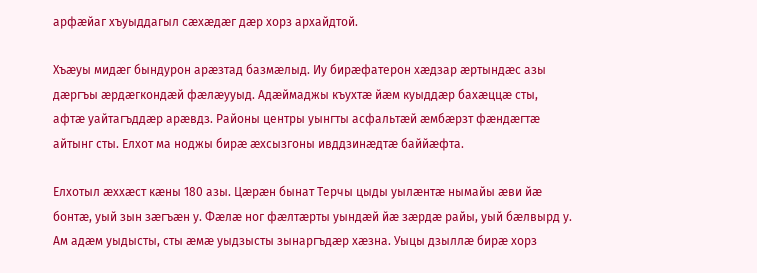арфæйаг хъуыддагыл сæхæдæг дæр хорз архайдтой.

Хъæуы мидæг бындурон арæзтад базмæлыд. Иу бирæфатерон хæдзар æртындæс азы дæргъы æрдæгкондæй фæлæууыд. Адæймаджы къухтæ йæм куыддæр бахæццæ сты, афтæ уайтагъддæр арæвдз. Районы центры уынгты асфальтæй æмбæрзт фæндæгтæ айтынг сты. Елхот ма ноджы бирæ æхсызгоны ивддзинæдтæ баййæфта.

Елхотыл æххæст кæны 180 азы. Цæрæн бынат Терчы цыды уылæнтæ нымайы æви йæ бонтæ, уый зын зæгъæн у. Фæлæ ног фæлтæрты уындæй йæ зæрдæ райы, уый бæлвырд у. Ам адæм уыдысты, сты æмæ уыдзысты зынаргъдæр хæзна. Уыцы дзыллæ бирæ хорз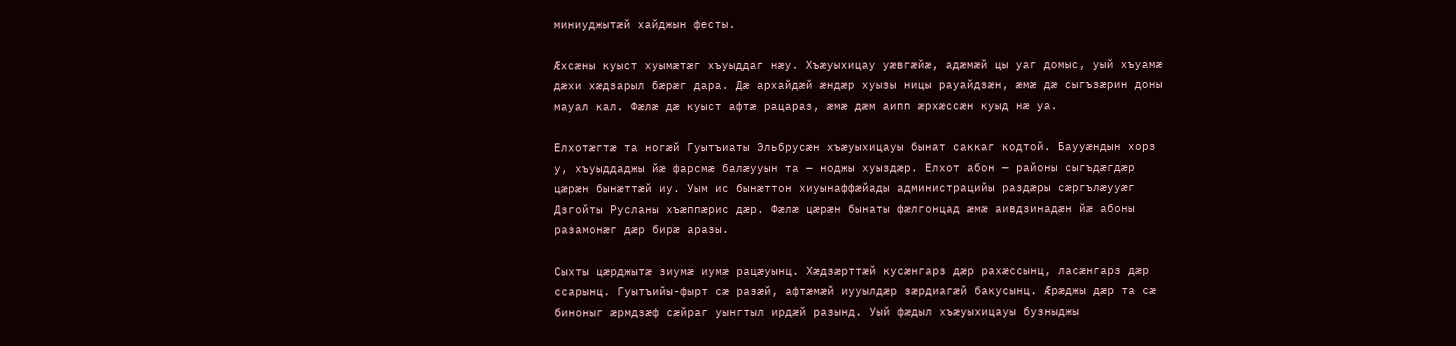миниуджытæй хайджын фесты.

Æхсæны куыст хуымæтæг хъуыддаг нæу. Хъæуыхицау уæвгæйæ, адæмæй цы уаг домыс, уый хъуамæ дæхи хæдзарыл бæрæг дара. Дæ архайдæй æндæр хуызы ницы рауайдзæн, æмæ дæ сыгъзæрин доны мауал кал. Фæлæ дæ куыст афтæ рацараз, æмæ дæм аипп æрхæссæн куыд нæ уа.

Елхотæгтæ та ногæй Гуытъиаты Эльбрусæн хъæуыхицауы бынат саккаг кодтой. Баууæндын хорз у, хъуыддаджы йæ фарсмæ балæууын та — ноджы хуыздæр. Елхот абон — районы сыгъдæгдæр цæрæн бынæттæй иу. Уым ис бынæттон хиуынаффæйады администрацийы раздæры сæргълæууæг Дзгойты Русланы хъæппæрис дæр. Фæлæ цæрæн бынаты фæлгонцад æмæ аивдзинадæн йæ абоны разамонæг дæр бирæ аразы.

Сыхты цæрджытæ зиумæ иумæ рацæуынц. Хæдзæрттæй кусæнгарз дæр рахæссынц, ласæнгарз дæр ссарынц. Гуытъийы-фырт сæ разæй, афтæмæй иууылдæр зæрдиагæй бакусынц. Æрæджы дæр та сæ биноныг æрмдзæф сæйраг уынгтыл ирдæй разынд. Уый фæдыл хъæуыхицауы бузныджы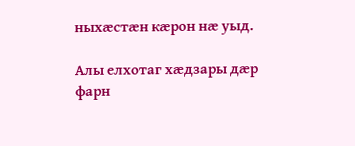ныхæстæн кæрон нæ уыд.

Алы елхотаг хæдзары дæр фарн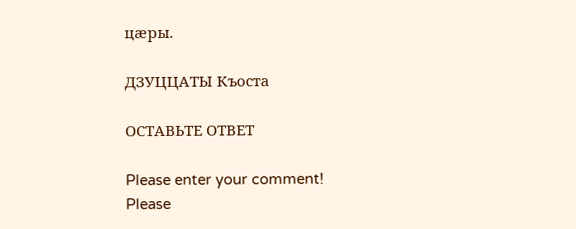цæры.

ДЗУЦЦАТЫ Къоста

ОСТАВЬТЕ ОТВЕТ

Please enter your comment!
Please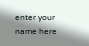enter your name here